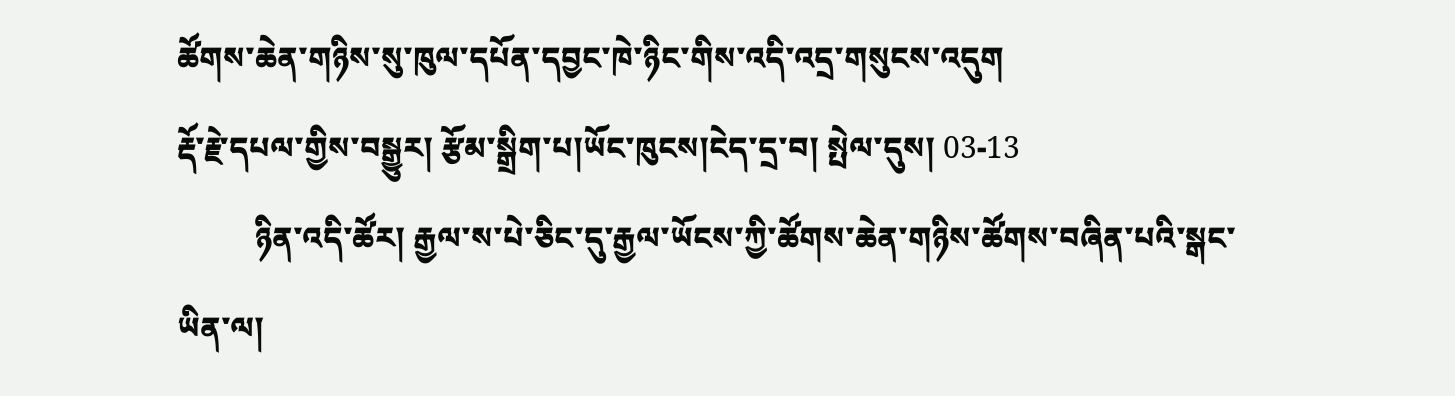ཚོགས་ཆེན་གཉིས་སུ་ཁུལ་དཔོན་དབྱང་ཁེ་ཉིང་གིས་འདི་འདྲ་གསུངས་འདུག
རྡོ་རྗེ་དཔལ་གྱིས་བསྒྱུར། རྩོམ་སྒྲིག་པ།ཡོང་ཁུངས།ངེད་དྲ་བ། སྤེལ་དུས། 03-13
          ཉིན་འདི་ཚོར། རྒྱལ་ས་པེ་ཅིང་དུ་རྒྱལ་ཡོངས་ཀྱི་ཚོགས་ཆེན་གཉིས་ཚོགས་བཞིན་པའི་སྒང་ཡིན་ལ།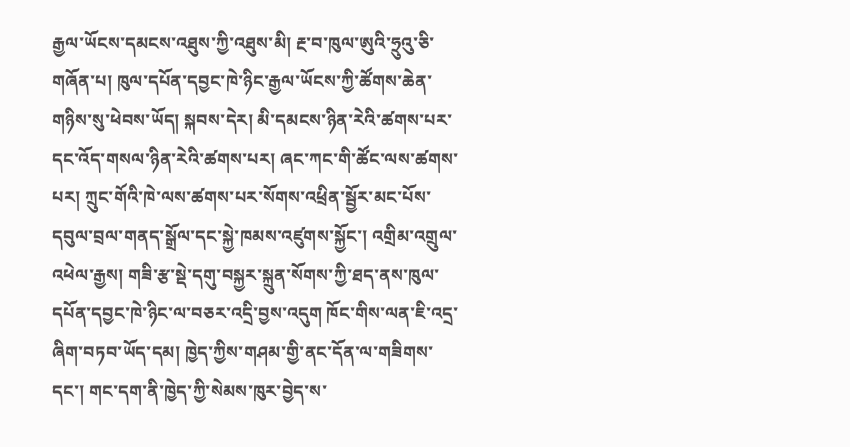རྒྱལ་ཡོངས་དམངས་འཐུས་ཀྱི་འཐུས་མི། རྔ་བ་ཁུལ་ཨུའི་ཧྲུའུ་ཅི་གཞོན་པ། ཁུལ་དཔོན་དབྱང་ཁེ་ཉིང་རྒྱལ་ཡོངས་ཀྱི་ཚོགས་ཆེན་གཉིས་སུ་ཕེབས་ཡོད། སྐབས་དེར། མི་དམངས་ཉིན་རེའི་ཚགས་པར་དང་འོད་གསལ་ཉིན་རེའི་ཚགས་པར། ཞང་ཀང་གི་ཚོང་ལས་ཚགས་པར། ཀྲུང་གོའི་ཁེ་ལས་ཚགས་པར་སོགས་འཕྲིན་སྦྱོར་མང་པོས་དབུལ་བྲལ་གནད་སྒྲོལ་དང་སྐྱེ་ཁམས་འཛུགས་སྐྱོང་། འགྲིམ་འགྲུལ་འཕེལ་རྒྱས། གཟི་རྩ་སྡེ་དགུ་བསྐྱར་སྐྲུན་སོགས་ཀྱི་ཐད་ནས་ཁུལ་དཔོན་དབྱང་ཁེ་ཉིང་ལ་བཅར་འདྲི་བྱས་འདུག ཁོང་གིས་ལན་ཇི་འདྲ་ཞིག་བཏབ་ཡོད་དམ། ཁྱེད་ཀྱིས་གཤམ་གྱི་ནང་དོན་ལ་གཟིགས་དང་། གང་དག་ནི་ཁྱེད་ཀྱི་སེམས་ཁུར་བྱེད་ས་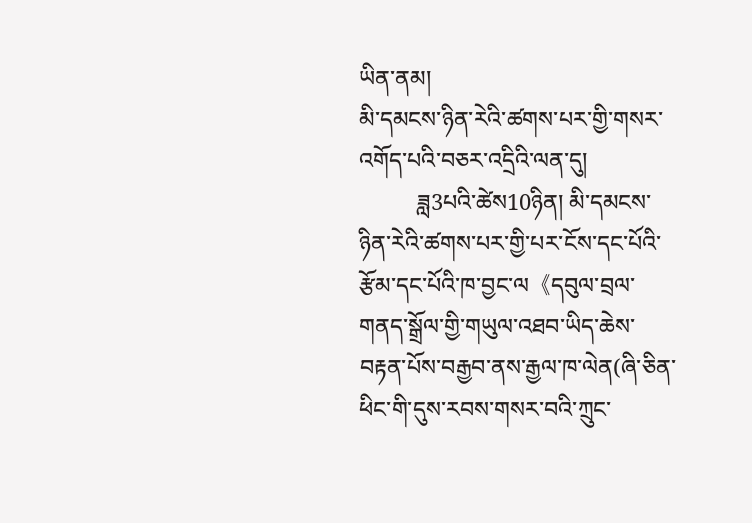ཡིན་ནམ།
མི་དམངས་ཉིན་རེའི་ཚགས་པར་གྱི་གསར་འགོད་པའི་བཅར་འདྲིའི་ལན་དུ།
          ཟླ3པའི་ཚེས10ཉིན། མི་དམངས་ཉིན་རེའི་ཚགས་པར་གྱི་པར་ངོས་དང་པོའི་རྩོམ་དང་པོའི་ཁ་བྱང་ལ《དབུལ་བྲལ་གནད་སྒྲོལ་གྱི་གཡུལ་འཐབ་ཡིད་ཆེས་བརྟན་པོས་བརྒྱབ་ནས་རྒྱལ་ཁ་ལེན(ཞི་ཅིན་ཕིང་གི་དུས་རབས་གསར་བའི་ཀྲུང་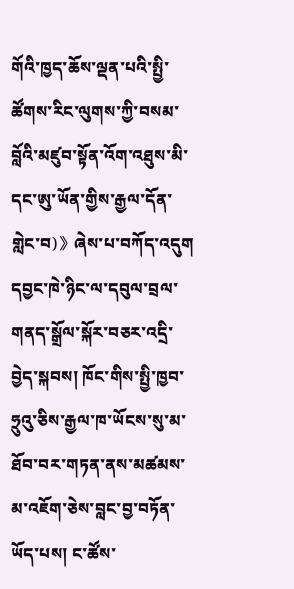གོའི་ཁྱད་ཆོས་ལྡན་པའི་སྤྱི་ཚོགས་རིང་ལུགས་ཀྱི་བསམ་བློའི་མཛུབ་སྟོན་འོག་འཐུས་མི་དང་ཨུ་ཡོན་གྱིས་རྒྱལ་དོན་གླེང་བ)》ཞེས་པ་བཀོད་འདུག དབྱང་ཁེ་ཉིང་ལ་དབུལ་བྲལ་གནད་སྒྲོལ་སྐོར་བཅར་འདྲི་བྱེད་སྐབས། ཁོང་གིས་སྤྱི་ཁྱབ་ཧྲུའུ་ཅིས་རྒྱལ་ཁ་ཡོངས་སུ་མ་ཐོབ་བར་གཏན་ནས་མཚམས་མ་འཇོག་ཅེས་བླང་བྱ་བཏོན་ཡོད་པས། ང་ཚོས་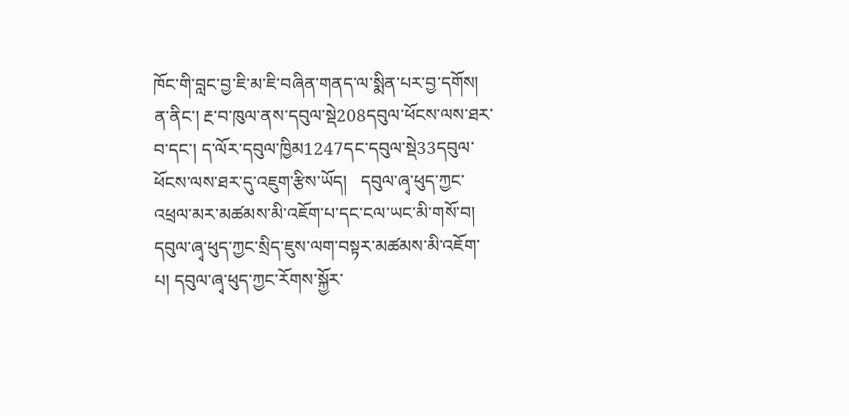ཁོང་གི་བླང་བྱ་ཇི་མ་ཇི་བཞིན་གནད་ལ་སྨིན་པར་བྱ་དགོས། ན་ནིང་། རྔ་བ་ཁུལ་ནས་དབུལ་སྡེ208དབུལ་ཕོངས་ལས་ཐར་བ་དང་། ད་ལོར་དབུལ་ཁྱིམ1247དང་དབུལ་སྡེ33དབུལ་ཕོངས་ལས་ཐར་དུ་འཇུག་རྩིས་ཡོད།   དབུལ་ཞྭ་ཕུད་ཀྱང་འཕྲལ་མར་མཚམས་མི་འཇོག་པ་དང་ངལ་ཡང་མི་གསོ་བ། དབུལ་ཞྭ་ཕུད་ཀྱང་སྲིད་ཇུས་ལག་བསྟར་མཚམས་མི་འཇོག་པ། དབུལ་ཞྭ་ཕུད་ཀྱང་རོགས་སྐྱོར་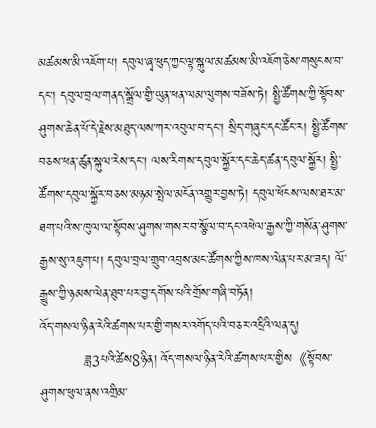མཚམས་མི་འཇོག་པ། དབུལ་ཞྭ་ཕུད་ཀྱང་ལྟ་སྐུལ་མཚམས་མི་འཇོག་ཅེས་གསུངས་བ་དང་། དབུལ་བྲལ་གནད་སྒྲོལ་གྱི་ཡུན་ཕན་ལམ་ལུགས་བཟོས་ཏེ། སྤྱི་ཚོགས་ཀྱི་སྟོབས་ཤུགས་ཆེན་པོ་དེ་རྗེས་མཐུད་ལས་ཀར་འབུལ་བ་དང་། སྲིད་གཞུང་དང་ཚོང་ར། སྤྱི་ཚོགས་བཅས་ཕན་ཚུན་སྐུལ་རེས་དང་། ལས་རིགས་དབུལ་སྐྱོར་དང་ཆེད་ཚན་དབུལ་སྐྱོར། སྤྱི་ཚོགས་དབུལ་སྐྱོར་བཅས་མཉམ་སྤེལ་མངོན་འགྱུར་བྱས་ཏེ། དབུལ་ཕོངས་ལས་ཐར་མ་ཐག་པའི་ས་ཁུལ་ལ་སྟོབས་ཤུགས་གསར་བ་སྩོལ་བ་དང་འཕེལ་རྒྱས་ཀྱི་གསོན་ཤུགས་རྒྱས་སུ་འཇུག་པ། དབུལ་བྲལ་གྲུབ་འབྲས་མང་ཚོགས་ཀྱིས་ཁས་ལེན་པར་མ་ཟད། ལོ་རྒྱུས་ཀྱི་ཉམས་ལེན་ཐུབ་པར་བྱ་དགོས་པའི་གྲོས་གཞི་བཏོན།
འོད་གསལ་ཉིན་རེའི་ཚགས་པར་གྱི་གསར་འགོད་པའི་བཅར་འདྲིའི་ལན་དུ།
          ཟླ3པའི་ཚེས8ཉིན། འོད་གསལ་ཉིན་རེའི་ཚགས་པར་གྱིས《སྟོབས་ཤུགས་ཕུལ་ནས་འགྲིམ་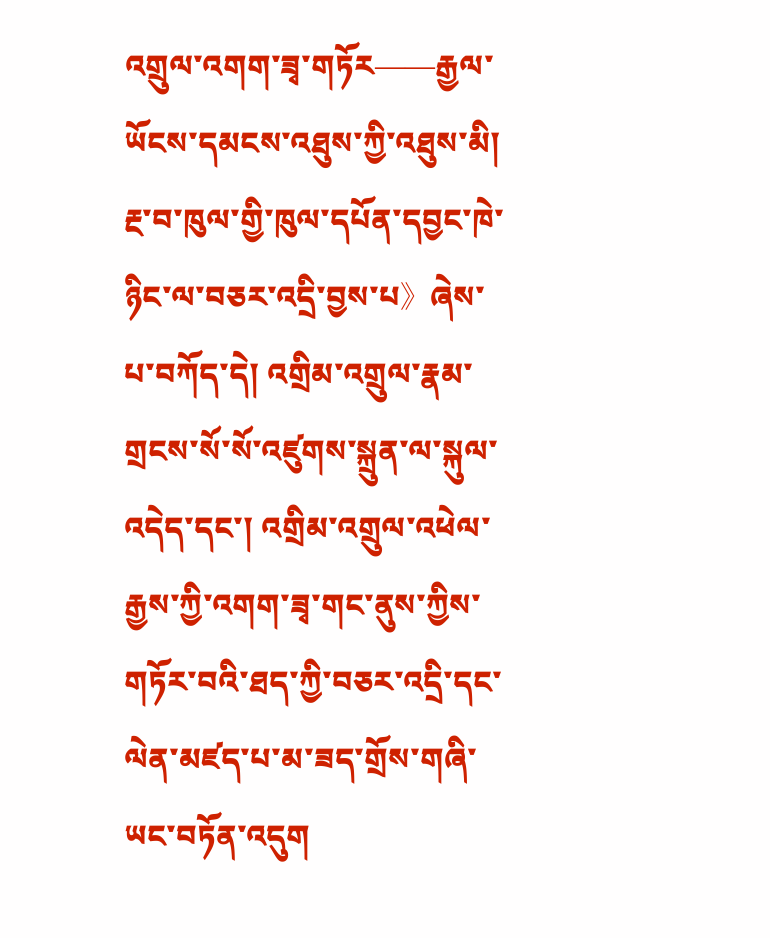འགྲུལ་འགག་ཟྭ་གཏོར——རྒྱལ་ཡོངས་དམངས་འཐུས་ཀྱི་འཐུས་མི། རྔ་བ་ཁུལ་གྱི་ཁུལ་དཔོན་དབྱང་ཁེ་ཉིང་ལ་བཅར་འདྲི་བྱས་པ》ཞེས་པ་བཀོད་དེ། འགྲིམ་འགྲུལ་རྣམ་གྲངས་སོ་སོ་འཛུགས་སྐྲུན་ལ་སྐུལ་འདེད་དང་། འགྲིམ་འགྲུལ་འཕེལ་རྒྱས་ཀྱི་འགག་ཟྭ་གང་ནུས་ཀྱིས་གཏོར་བའི་ཐད་ཀྱི་བཅར་འདྲི་དང་ལེན་མཛད་པ་མ་ཟད་གྲོས་གཞི་ཡང་བཏོན་འདུག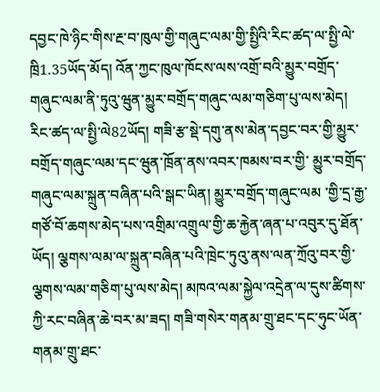དབྱང་ཁེ་ཉིང་གིས་རྔ་བ་ཁུལ་གྱི་གཞུང་ལམ་གྱི་སྤྱིའི་རིང་ཚད་ལ་སྤྱི་ལེ་ཁྲི1.35ཡོད་མོད། འོན་ཀྱང་ཁུལ་ཁོངས་ལས་འགྲོ་བའི་མྱུར་བགྲོད་གཞུང་ལམ་ནི་ཏུའུ་ཝུན་མྱུར་བགྲོད་གཞུང་ལམ་གཅིག་པུ་ལས་མེད། རིང་ཚད་ལ་སྤྱི་ལེ82ཡོད། གཟི་རྩ་སྡེ་དགུ་ནས་མེན་དབྱང་བར་གྱི་མྱུར་བགྲོད་གཞུང་ལམ་དང་ཝུན་ཁྲོན་ནས་འབར་ཁམས་བར་གྱི་ མྱུར་བགྲོད་གཞུང་ལམ་སྐྲུན་བཞིན་པའི་སྒང་ཡིན། མྱུར་བགྲོད་གཞུང་ལམ ་གྱི་དྲ་རྒྱ་གཙོ་བོ་ཆགས་མེད་པས་འགྲིམ་འགྲུལ་གྱི་ཆ་རྐྱེན་ཞན་པ་འབུར་དུ་ཐོན་ཡོད། ལྕགས་ལམ་ལ་སྐྲུན་བཞིན་པའི་ཁྲེང་ཏུའུ་ནས་ལན་ཀྲོའུ་བར་གྱི་ལྕགས་ལམ་གཅིག་པུ་ལས་མེད། མཁའ་ལམ་སྐྱེལ་འདྲེན་ལ་དུས་ཚིགས་ཀྱི་རང་བཞིན་ཆེ་བར་མ་ཟད། གཟི་གསེར་གནམ་གྲུ་ཐང་དང་ཧུང་ཡོན་གནམ་གྲུ་ཐང་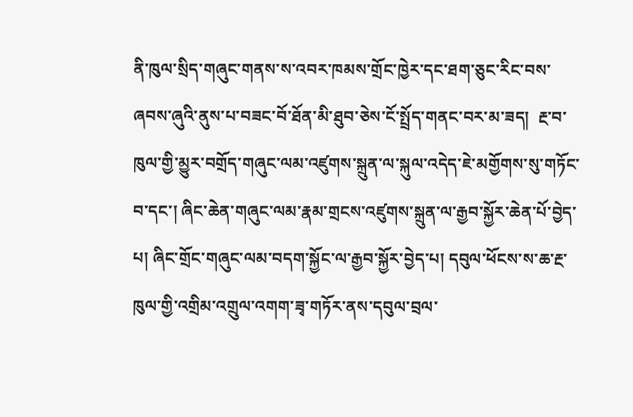ནི་ཁུལ་སྲིད་གཞུང་གནས་ས་འབར་ཁམས་གྲོང་ཁྱེར་དང་ཐག་ཅུང་རིང་བས་ཞབས་ཞུའི་ནུས་པ་བཟང་བོ་ཐོན་མི་ཐུབ་ཅེས་ངོ་སྤྲོད་གནང་བར་མ་ཟད།  རྔ་བ་ཁུལ་གྱི་མྱུར་བགྲོད་གཞུང་ལམ་འཛུགས་སྐྲུན་ལ་སྐུལ་འདེད་ཇེ་མགྱོགས་སུ་གཏོང་བ་དང་། ཞིང་ཆེན་གཞུང་ལམ་རྣམ་གྲངས་འཛུགས་སྐྲུན་ལ་རྒྱབ་སྐྱོར་ཆེན་པོ་བྱེད་པ། ཞིང་གྲོང་གཞུང་ལམ་བདག་སྐྱོང་ལ་རྒྱབ་སྐྱོར་བྱེད་པ། དབུལ་ཕོངས་ས་ཆ་རྔ་ཁུལ་གྱི་འགྲིམ་འགྲུལ་འགག་ཟྭ་གཏོར་ནས་དབུལ་བྲལ་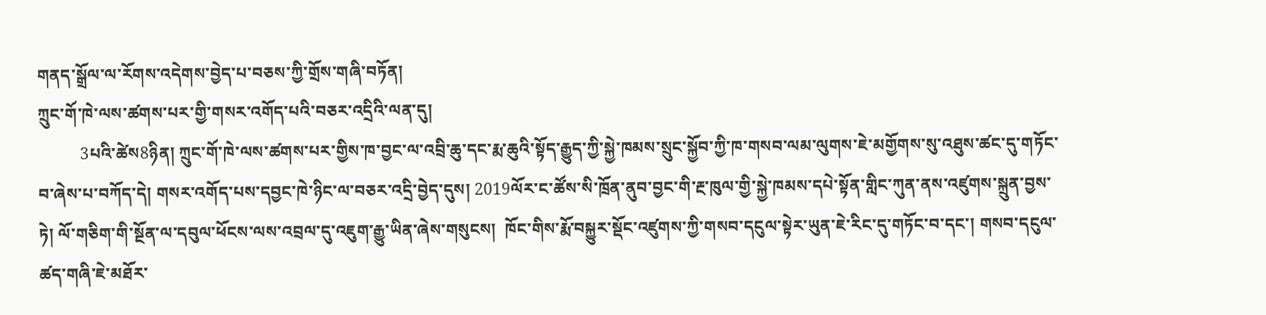གནད་སྒྲོལ་ལ་རོགས་འདེགས་བྱེད་པ་བཅས་ཀྱི་གྲོས་གཞི་བཏོན།
ཀྲུང་གོ་ཁེ་ལས་ཚགས་པར་གྱི་གསར་འགོད་པའི་བཅར་འདྲིའི་ལན་དུ།
          3པའི་ཚེས8ཉིན། ཀྲུང་གོ་ཁེ་ལས་ཚགས་པར་གྱིས་ཁ་བྱང་ལ་འབྲི་ཆུ་དང་རྨ་ཆུའི་སྟོད་རྒྱུད་ཀྱི་སྐྱེ་ཁམས་སྲུང་སྐྱོབ་ཀྱི་ཁ་གསབ་ལམ་ལུགས་ཇེ་མགྱོགས་སུ་འཐུས་ཚང་དུ་གཏོང་བ་ཞེས་པ་བཀོད་དེ། གསར་འགོད་པས་དབྱང་ཁེ་ཉིང་ལ་བཅར་འདྲི་བྱེད་དུས། 2019ལོར་ང་ཚོས་སི་ཁྲོན་ནུབ་བྱང་གི་རྔ་ཁུལ་གྱི་སྐྱེ་ཁམས་དཔེ་སྟོན་གླིང་ཀུན་ནས་འཛུགས་སྐྲུན་བྱས་ཏེ། ལོ་གཅིག་གི་སྔོན་ལ་དབུལ་ཕོངས་ལས་འབྲལ་དུ་འཇུག་རྒྱུ་ཡིན་ཞེས་གསུངས།  ཁོང་གིས་རྨོ་བསྐྱུར་སྡོང་འཛུགས་ཀྱི་གསབ་དངུལ་སྟེར་ཡུན་ཇེ་རིང་དུ་གཏོང་བ་དང་། གསབ་དངུལ་ཚད་གཞི་ཇེ་མཐོར་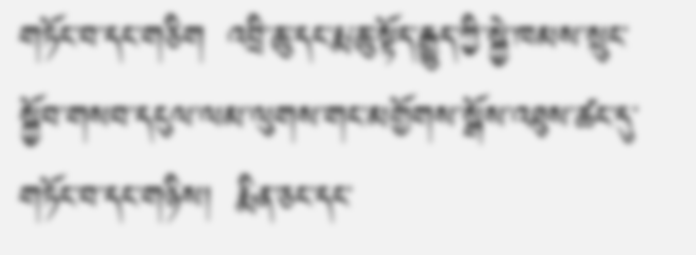གཏོང་བ་དང་གཅིག  འབྲི་ཆུ་དང་རྨ་ཆུ་སྟོད་རྒྱུད་ཀྱི་སྐྱེ་ཁམས་སྲུང་སྐྱོབ་གསབ་དངུལ་ལམ་ལུགས་གང་མགྱོགས་སྒོས་འཐུས་ཚང་དུ་གཏོང་བ་དང་གཉིས།  རྨིན་ཅང་དང་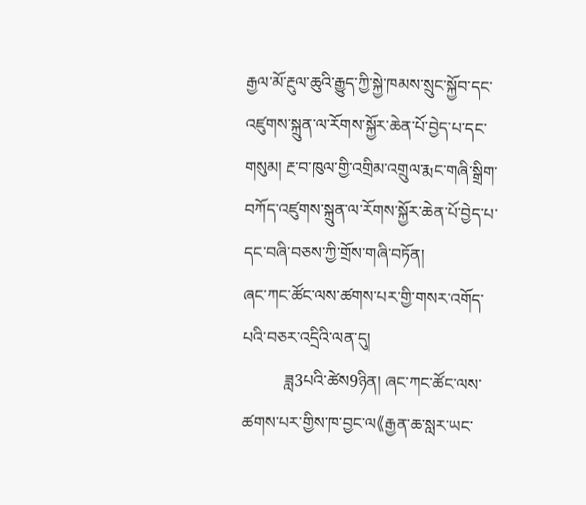རྒྱལ་མོ་རྔུལ་ཆུའི་རྒྱུད་ཀྱི་སྐྱེ་ཁམས་སྲུང་སྐྱོབ་དང་འཛུགས་སྐྲུན་ལ་རོགས་སྐྱོར་ཆེན་པོ་བྱེད་པ་དང་གསུམ། རྔ་བ་ཁུལ་གྱི་འགྲིམ་འགྲུལ་རྨང་གཞི་སྒྲིག་བཀོད་འཛུགས་སྐྲུན་ལ་རོགས་སྐྱོར་ཆེན་པོ་བྱེད་པ་དང་བཞི་བཅས་ཀྱི་གྲོས་གཞི་བཏོན།
ཞང་ཀང་ཚོང་ལས་ཚགས་པར་གྱི་གསར་འགོད་པའི་བཅར་འདྲིའི་ལན་དུ།
          ཟླ3པའི་ཚེས9ཉིན། ཞང་ཀང་ཚོང་ལས་ཚགས་པར་གྱིས་ཁ་བྱང་ལ《རྒྱན་ཆ་སླར་ཡང་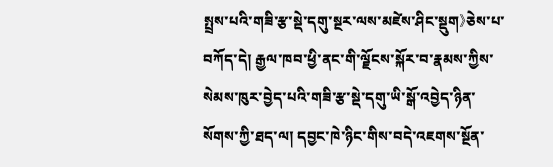སྤྲས་པའི་གཟི་རྩ་སྡེ་དགུ་སྔར་ལས་མཛེས་ཤིང་སྡུག》ཅེས་པ་བཀོད་དེ། རྒྱལ་ཁབ་ཕྱི་ནང་གི་ལྗོངས་སྐོར་བ་རྣམས་ཀྱིས་སེམས་ཁུར་བྱེད་པའི་གཟི་རྩ་སྡེ་དགུ་ཡི་སྒོ་འབྱེད་ཉིན་སོགས་ཀྱི་ཐད་ལ། དབྱང་ཁེ་ཉིང་གིས་བདེ་འཇགས་སྔོན་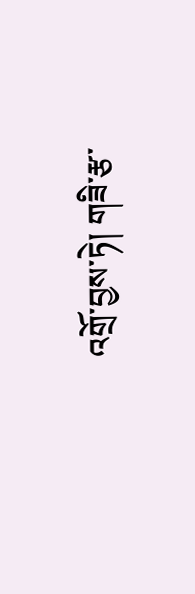འགྲོ་བྱས་ཏེ། གཟི་རྩ་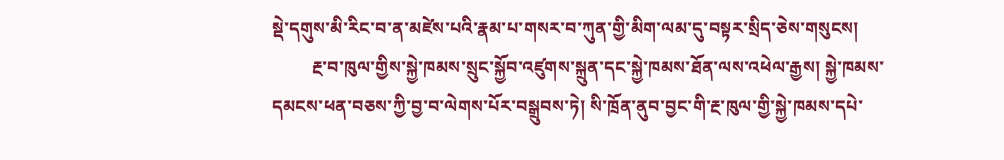སྡེ་དགུས་མི་རིང་བ་ན་མཛེས་པའི་རྣམ་པ་གསར་བ་ཀུན་གྱི་མིག་ལམ་དུ་བསྟར་སྲིད་ཅེས་གསུངས།
         རྔ་བ་ཁུལ་གྱིས་སྐྱེ་ཁམས་སྲུང་སྐྱོབ་འཛུགས་སྐྲུན་དང་སྐྱེ་ཁམས་ཐོན་ལས་འཕེལ་རྒྱས། སྐྱེ་ཁམས་དམངས་ཕན་བཅས་ཀྱི་བྱ་བ་ལེགས་པོར་བསྒྲུབས་ཏེ། སི་ཁྲོན་ནུབ་བྱང་གི་རྔ་ཁུལ་གྱི་སྐྱེ་ཁམས་དཔེ་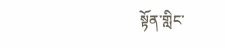སྟོན་གླིང་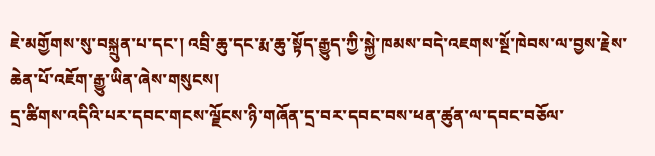ཇེ་མགྱོགས་སུ་བསྐྲུན་པ་དང་། འབྲི་ཆུ་དང་རྨ་ཆུ་སྟོད་རྒྱུད་ཀྱི་སྐྱེ་ཁམས་བདེ་འཇགས་སྔོ་ཁེབས་ལ་བྱས་རྗེས་ཆེན་པོ་འཇོག་རྒྱུ་ཡིན་ཞེས་གསུངས།
དྲ་ཚིགས་འདིའི་པར་དབང་གངས་ལྗོངས་ཉི་གཞོན་དྲ་བར་དབང་བས་ཕན་ཚུན་ལ་དབང་བཅོལ་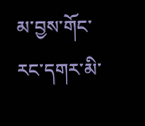མ་བྱས་གོང་རང་དགར་མི་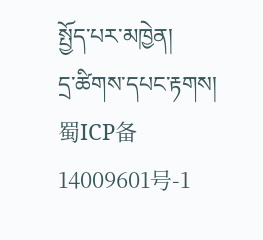སྤྱོད་པར་མཁྱེན།
དྲ་ཚིགས་དཔང་རྟགས། 蜀ICP备14009601号-1